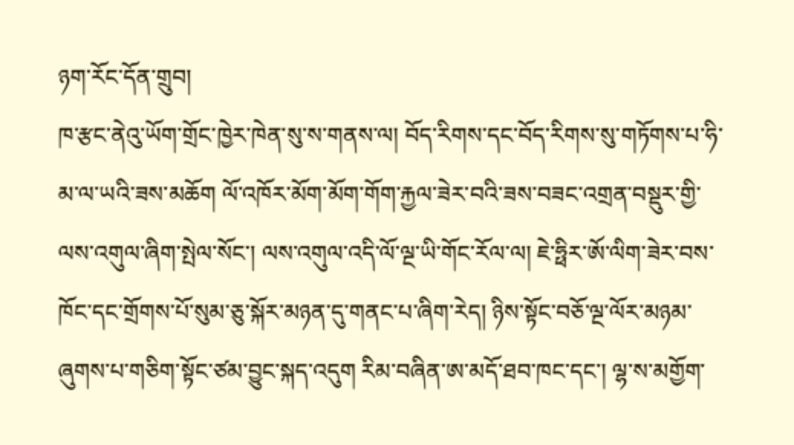ཉག་རོང་དོན་གྲུབ།
ཁ་རྩང་ནེའུ་ཡོག་གྲོང་ཁྱེར་ཁེན་སུ་ས་གནས་ལ། བོད་རིགས་དང་བོད་རིགས་སུ་གཏོགས་པ་ཧི་མ་ལ་ཡའི་ཟས་མཆོག ལོ་འཁོར་མོག་མོག་གོག་རྐྱལ་ཟེར་བའི་ཟས་བཟང་འགྲན་བསྡུར་གྱི་ལས་འགུལ་ཞིག་སྤེལ་སོང་། ལས་འགུལ་འདི་ལོ་ལྔ་ཡི་གོང་རོལ་ལ། ཇེ་ཧྥིར་ཨོ་ལིག་ཟེར་བས་ཁོང་དང་གྲོགས་པོ་སུམ་ཅུ་སྐོར་མཉན་དུ་གནང་པ་ཞིག་རེད། ཉིས་སྟོང་བཅོ་ལྔ་ལོར་མཉམ་ཞུགས་པ་གཅིག་སྟོང་ཙམ་བྱུང་སྐད་འདུག རིམ་བཞིན་ཨ་མདོ་ཐབ་ཁང་དང་། ལྷ་ས་མགྱོག་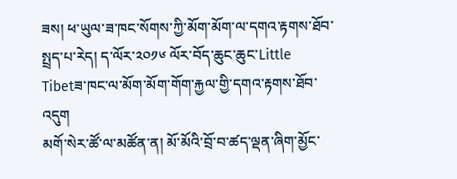ཟས། ཕ་ཡུལ་ཟ་ཁང་སོགས་ཀྱི་མོག་མོག་ལ་དགའ་རྟགས་ཐོབ་སྤྲད་པ་རེད། ད་ལོར་༢༠༡༦ ལོར་བོད་ཆུང་ཆུང་Little Tibetཟ་ཁང་ལ་མོག་མོག་གོག་རྐྱལ་གྱི་དགའ་རྟགས་ཐོབ་འདུག
མགོ་སེར་ཚོ་ལ་མཚོན་ན། མོ་མོའི་བྲོ་བ་ཚད་ལྡན་ཞིག་མྱོང་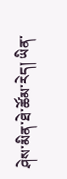ཤེས་མིན་ཐེ་ཚོམ་རེད། ཡིན་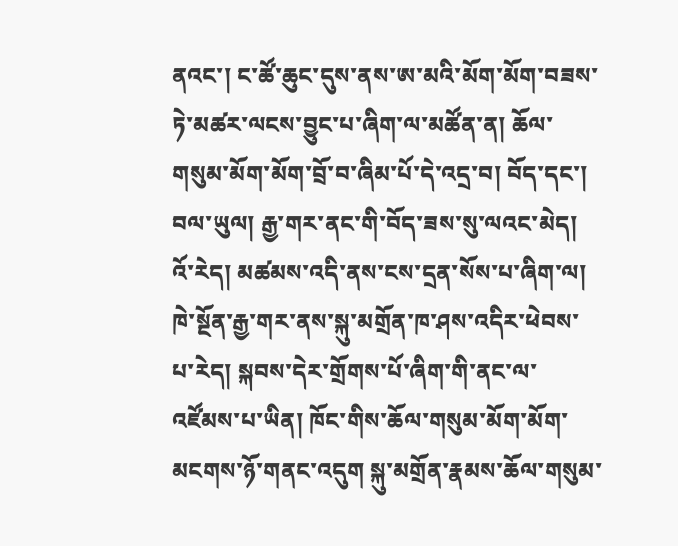ནའང་། ང་ཚོ་ཆུང་དུས་ནས་ཨ་མའི་མོག་མོག་བཟས་ཏེ་མཚར་ལངས་བྱུང་པ་ཞིག་ལ་མཚོན་ན། ཆོལ་གསུམ་མོག་མོག་བྲོ་བ་ཞིམ་པོ་དེ་འདྲ་བ། བོད་དང་། བལ་ཡུལ། རྒྱ་གར་ནང་གི་བོད་ཟས་སུ་ལའང་མེད།
འོ་རེད། མཚམས་འདི་ནས་ངས་དྲན་སོས་པ་ཞིག་ལ། ཁེ་སྔོན་རྒྱ་གར་ནས་སྐུ་མགྲོན་ཁ་ཤས་འདིར་ཕེབས་པ་རེད། སྐབས་དེར་གྲོགས་པོ་ཞིག་གི་ནང་ལ་འཛོམས་པ་ཡིན། ཁོང་གིས་ཆོལ་གསུམ་མོག་མོག་མངགས་ཉོ་གནང་འདུག སྐུ་མགྲོན་རྣམས་ཆོལ་གསུམ་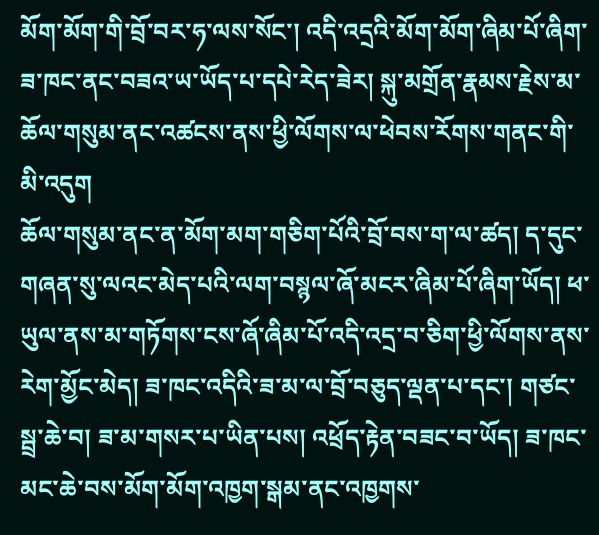མོག་མོག་གི་བྲོ་བར་ཧ་ལས་སོང་། འདི་འདྲའི་མོག་མོག་ཞིམ་པོ་ཞིག་ཟ་ཁང་ནང་བཟའ་ཡ་ཡོད་པ་དཔེ་རེད་ཟེར། སྐུ་མགྲོན་རྣམས་རྗེས་མ་ཆོལ་གསུམ་ནང་འཚངས་ནས་ཕྱི་ལོགས་ལ་ཕེབས་རོགས་གནང་གི་མི་འདུག
ཆོལ་གསུམ་ནང་ན་མོག་མག་གཅིག་པོའི་བྲོ་བས་ག་ལ་ཚད། ད་དུང་གཞན་སུ་ལའང་མེད་པའི་ལག་བསྙལ་ཞོ་མངར་ཞིམ་པོ་ཞིག་ཡོད། ཕ་ཡུལ་ནས་མ་གཏོགས་ངས་ཞོ་ཞིམ་པོ་འདི་འདྲ་བ་ཅིག་ཕྱི་ལོགས་ནས་རེག་མྱོང་མེད། ཟ་ཁང་འདིའི་ཟ་མ་ལ་བྲོ་བཅུད་ལྡན་པ་དང་། གཙང་སྦྲ་ཆེ་བ། ཟ་མ་གསར་པ་ཡིན་པས། འཕྲོད་རྟེན་བཟང་བ་ཡོད། ཟ་ཁང་མང་ཆེ་བས་མོག་མོག་འཁྱག་སྒམ་ནང་འཁྱགས་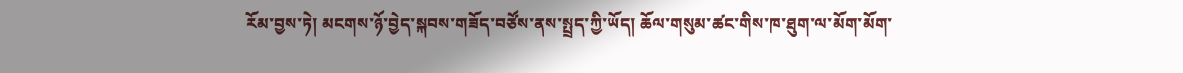རོམ་བྱས་ཏེ། མངགས་ཉོ་བྱེད་སྐབས་གཟོད་བཙོས་ནས་སྤྲད་ཀྱི་ཡོད། ཆོལ་གསུམ་ཚང་གིས་ཁ་ཐུག་ལ་མོག་མོག་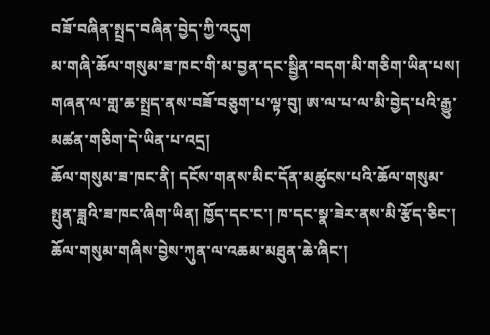བཟོ་བཞིན་སྤྲད་བཞིན་བྱེད་ཀྱི་འདུག
མ་གཞི་ཆོལ་གསུམ་ཟ་ཁང་གི་མ་བྱན་དང་སྦྱིན་བདག་མི་གཅིག་ཡིན་པས། གཞན་ལ་གླ་ཆ་སྤྲད་ནས་བཟོ་བཅུག་པ་ལྟ་བུ། ཨ་ལ་པ་ལ་མི་བྱེད་པའི་རྒྱུ་མཚན་གཅིག་དེ་ཡིན་པ་འདྲ།
ཆོལ་གསུམ་ཟ་ཁང་ནི། དངོས་གནས་མིང་དོན་མཚུངས་པའི་ཆོལ་གསུམ་སྤུན་ཟླའི་ཟ་ཁང་ཞིག་ཡིན། ཁྱོད་དང་ང་། ཁ་དང་སྣ་ཟེར་ནས་མི་རྩོད་ཅིང་། ཆོལ་གསུམ་གཞིས་བྱེས་ཀུན་ལ་འཆམ་མཐུན་ཆེ་ཞིང་།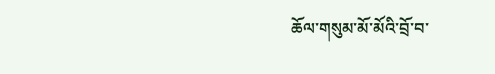ཆོལ་གསུམ་མོ་མོའི་བྲོ་བ་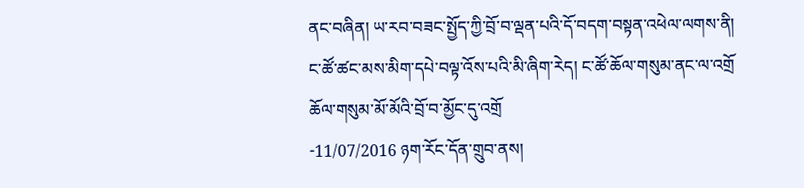ནང་བཞིན། ཡ་རབ་བཟང་སྤྱོད་ཀྱི་བྲོ་བ་ལྡན་པའི་དོ་བདག་བསྟན་འཕེལ་ལགས་ནི། ང་ཚོ་ཚང་མས་མིག་དཔེ་བལྟ་འོས་པའི་མི་ཞིག་རེད། ང་ཚོ་ཆོལ་གསུམ་ནང་ལ་འགྲོ ཆོལ་གསུམ་མོ་མོའི་བྲོ་བ་མྱོང་དུ་འགྲོ
-11/07/2016 ཉག་རོང་དོན་གྲུབ་ནས།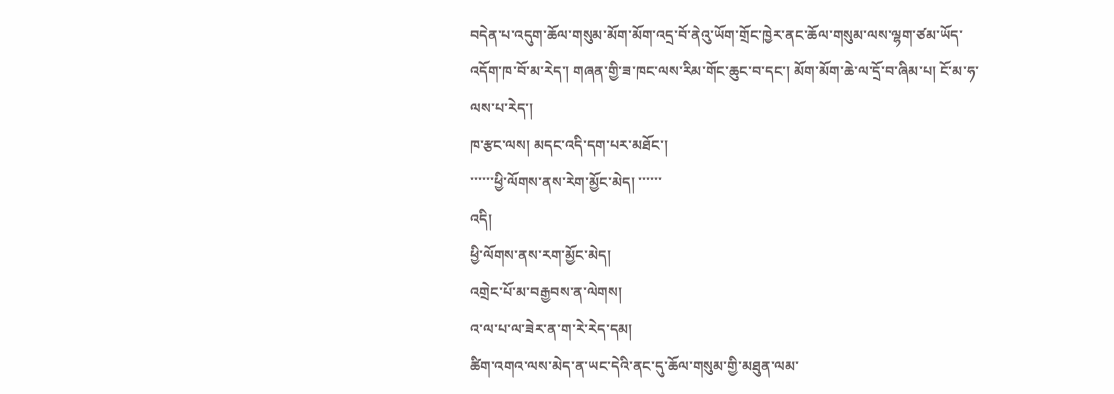བདེན་པ་འདུག་ཆོལ་གསུམ་མོག་མོག་འདྲ་བོ་ནེའུ་ཡོག་གྲོང་ཁྱེར་ནང་ཆོལ་གསུམ་ལས་ལྷག་ཙམ་ཡོད་འདོག་ཁ་བོ་མ་རེད་། གཞན་གྱི་ཟ་ཁང་ལས་རིམ་གོང་ཆུང་བ་དང་། མོག་མོག་ཆེ་ལ་དྲོ་བ་ཞིམ་པ། ངོ་མ་ཧ་ལས་པ་རེད་།
ཁ་རྩང་ལས། མདང་འདི་དག་པར་མཐོང་།
་་་་་་ཕྱི་ལོགས་ནས་རེག་མྱོང་མེད། ་་་་་་
འདི།
ཕྱི་ལོགས་ནས་རག་མྱོང་མེད།
འགྲེང་པོ་མ་བརྒྱབས་ན་ལེགས།
འ་ལ་པ་ལ་ཟེར་ན་ག་རེ་རེད་དམ།
ཚིག་འགའ་ལས་མེད་ན་ཡང་དེའི་ནང་དུ་ཆོལ་གསུམ་གྱི་མཐུན་ལམ་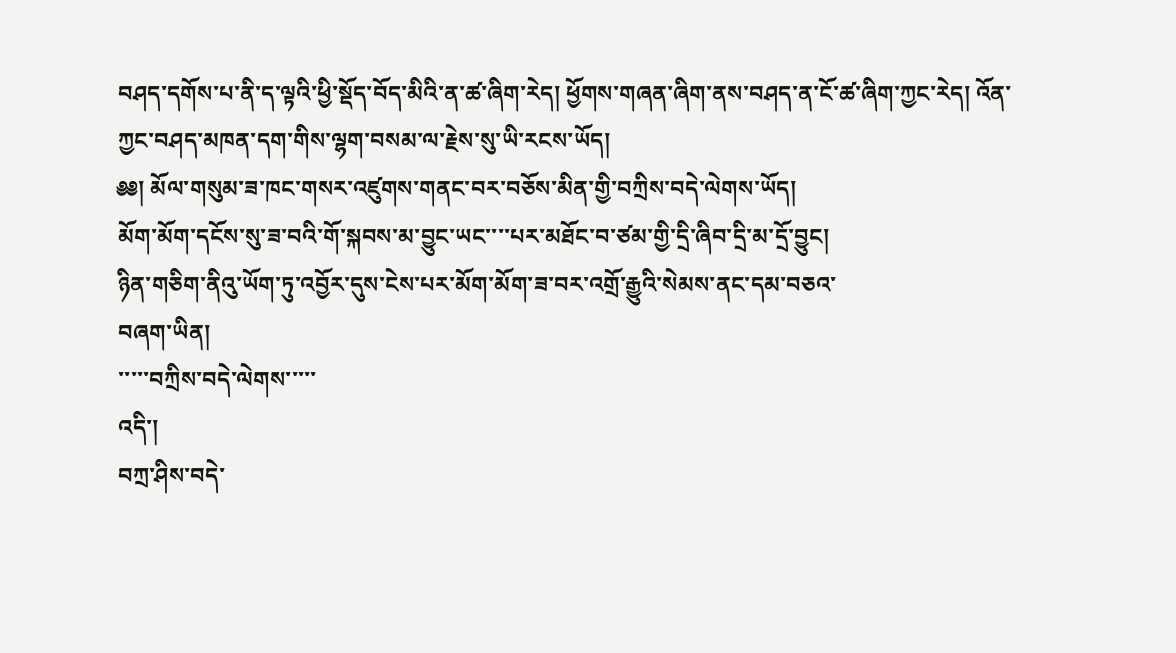བཤད་དགོས་པ་ནི་ད་ལྟའི་ཕྱི་སྡོད་བོད་མིའི་ན་ཚ་ཞིག་རེད། ཕྱོགས་གཞན་ཞིག་ནས་བཤད་ན་ངོ་ཚ་ཞིག་ཀྱང་རེད། འོན་ཀྱང་བཤད་མཁན་དག་གིས་ལྷག་བསམ་ལ་རྗེས་སུ་ཡི་རངས་ཡོད།
༅༅། མོལ་གསུམ་ཟ་ཁང་གསར་འཛུགས་གནང་བར་བཅོས་མིན་གྱི་བཀྲིས་བདེ་ལེགས་ཡོད།
མོག་མོག་དངོས་སུ་ཟ་བའི་གོ་སྐབས་མ་བྱུང་ཡང་་་་པར་མཐོང་བ་ཙམ་གྱི་དྲི་ཞིབ་དྲི་མ་དྲོ་བྱུང།
ཉིན་གཅིག་ནིའུ་ཡོག་ཏུ་འབྱོར་དུས་ངེས་པར་མོག་མོག་ཟ་བར་འགྲོ་རྒྱུའི་སེམས་ནང་དམ་བཅའ་
བཞག་ཡིན།
་་་་་བཀྲིས་བདེ་ལེགས་་་་་
འདི་།
བཀྲ་ཤིས་བདེ་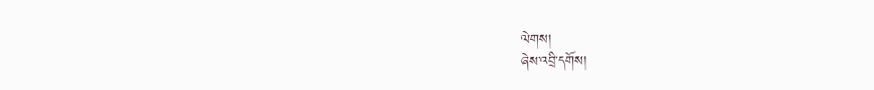ལེགས།
ཞེས་འབྲི་དགོས།